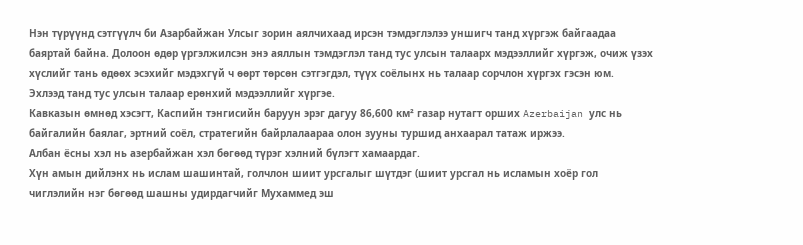Нэн түрүүнд сэтгүүлч би Азарбайжан Улсыг зорин аялчихаад ирсэн тэмдэглэлээ уншигч танд хүргэж байгаадаа баяртай байна. Долоон өдөр үргэлжилсэн энэ аяллын тэмдэглэл танд тус улсын талаарх мэдээллийг хүргэж, очиж үзэх хүслийг тань өдөөх эсэхийг мэдэхгүй ч өөрт төрсөн сэтгэгдэл, түүх соёлынх нь талаар сорчлон хүргэх гэсэн юм.
Эхлээд танд тус улсын талаар ерөнхий мэдээллийг хүргэе.
Кавказын өмнөд хэсэгт, Каспийн тэнгисийн баруун эрэг дагуу 86,600 км² газар нутагт орших Azerbaijan улс нь байгалийн баялаг, эртний соёл, стратегийн байрлалаараа олон зууны туршид анхаарал татаж иржээ.
Албан ёсны хэл нь азербайжан хэл бөгөөд түрэг хэлний бүлэгт хамаардаг.
Хүн амын дийлэнх нь ислам шашинтай, голчлон шиит урсгалыг шүтдэг (шиит урсгал нь исламын хоёр гол чиглэлийн нэг бөгөөд шашны удирдагчийг Мухаммед эш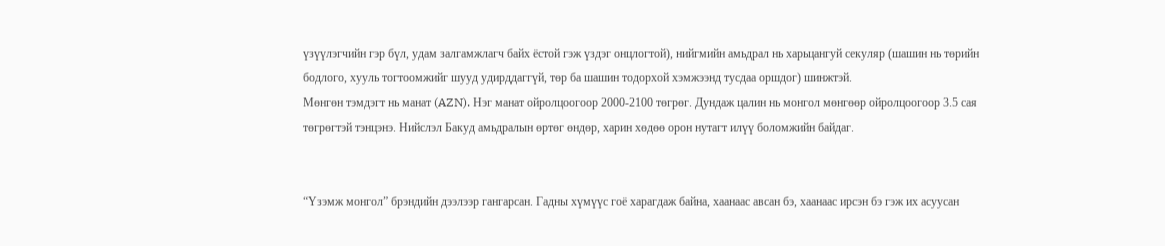үзүүлэгчийн гэр бүл, удам залгамжлагч байх ёстой гэж үздэг онцлогтой), нийгмийн амьдрал нь харьцангуй секуляр (шашин нь төрийн бодлого, хууль тогтоомжийг шууд удирддаггүй, төр ба шашин тодорхой хэмжээнд тусдаа оршдог) шинжтэй.
Мөнгөн тэмдэгт нь манат (AZN). Нэг манат ойролцоогоор 2000-2100 төгрөг. Дундаж цалин нь монгол мөнгөөр ойролцоогоор 3.5 сая төгрөгтэй тэнцэнэ. Нийслэл Бакуд амьдралын өртөг өндөр, харин хөдөө орон нутагт илүү боломжийн байдаг.


“Үзэмж монгол” брэндийн дээлээр гангарсан. Гадны хүмүүс гоё харагдаж байна, хаанаас авсан бэ, хаанаас ирсэн бэ гэж их асуусан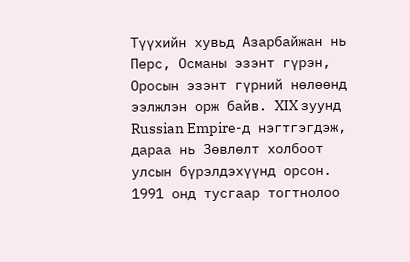Түүхийн хувьд Азарбайжан нь Перс, Османы эзэнт гүрэн, Оросын эзэнт гүрний нөлөөнд ээлжлэн орж байв. XIX зуунд Russian Empire-д нэгтгэгдэж, дараа нь Зөвлөлт холбоот улсын бүрэлдэхүүнд орсон. 1991 онд тусгаар тогтнолоо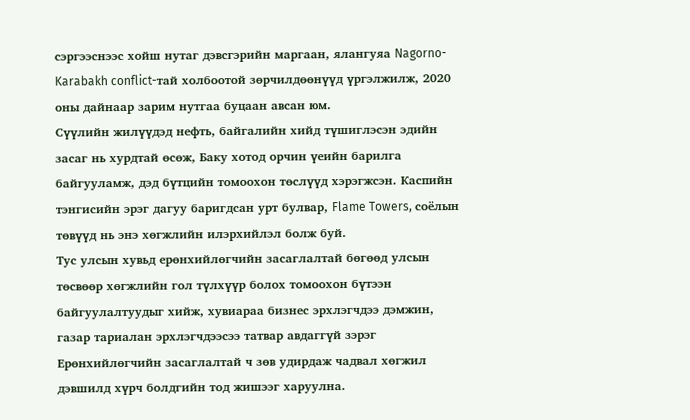сэргээснээс хойш нутаг дэвсгэрийн маргаан, ялангуяа Nagorno-Karabakh conflict-тай холбоотой зөрчилдөөнүүд үргэлжилж, 2020 оны дайнаар зарим нутгаа буцаан авсан юм.
Сүүлийн жилүүдэд нефть, байгалийн хийд түшиглэсэн эдийн засаг нь хурдтай өсөж, Баку хотод орчин үеийн барилга байгууламж, дэд бүтцийн томоохон төслүүд хэрэгжсэн. Каспийн тэнгисийн эрэг дагуу баригдсан урт булвар, Flame Towers, соёлын төвүүд нь энэ хөгжлийн илэрхийлэл болж буй.
Тус улсын хувьд ерөнхийлөгчийн засаглалтай бөгөөд улсын төсвөөр хөгжлийн гол түлхүүр болох томоохон бүтээн байгуулалтуудыг хийж, хувиараа бизнес эрхлэгчдээ дэмжин, газар тариалан эрхлэгчдээсээ татвар авдаггүй зэрэг Ерөнхийлөгчийн засаглалтай ч зөв удирдаж чадвал хөгжил дэвшилд хүрч болдгийн тод жишээг харуулна.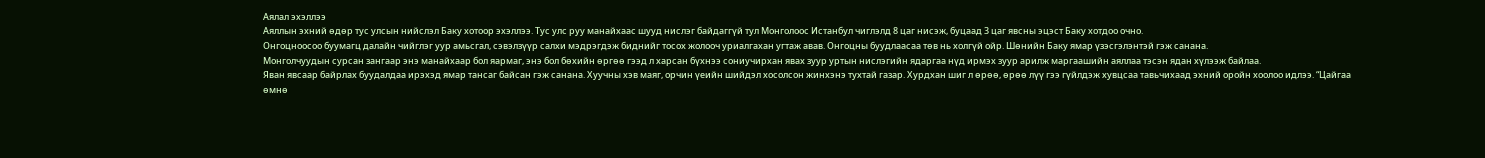Аялал эхэллээ
Аяллын эхний өдөр тус улсын нийслэл Баку хотоор эхэллээ. Тус улс руу манайхаас шууд нислэг байдаггүй тул Монголоос Истанбул чиглэлд 8 цаг нисэж, буцаад 3 цаг явсны эцэст Баку хотдоо очно.
Онгоцноосоо буумагц далайн чийглэг уур амьсгал, сэвэлзүүр салхи мэдрэгдэж биднийг тосох жолооч уриалгахан угтаж авав. Онгоцны буудлаасаа төв нь холгүй ойр. Шөнийн Баку ямар үзэсгэлэнтэй гэж санана.
Монголчуудын сурсан зангаар энэ манайхаар бол яармаг, энэ бол бөхийн өргөө гээд л харсан бүхнээ сониучирхан явах зуур уртын нислэгийн ядаргаа нүд ирмэх зуур арилж маргаашийн аяллаа тэсэн ядан хүлээж байлаа.
Яван явсаар байрлах буудалдаа ирэхэд ямар тансаг байсан гэж санана. Хуучны хэв маяг, орчин үеийн шийдэл хосолсон жинхэнэ тухтай газар. Хурдхан шиг л өрөө, өрөө лүү гээ гүйлдэж хувцсаа тавьчихаад эхний оройн хоолоо идлээ. “Цайгаа өмнө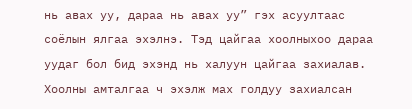нь авах уу, дараа нь авах уу” гэх асуултаас соёлын ялгаа эхэлнэ. Тэд цайгаа хоолныхоо дараа уудаг бол бид эхэнд нь халуун цайгаа захиалав. Хоолны амталгаа ч эхэлж мах голдуу захиалсан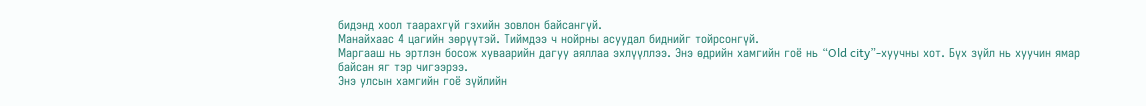бидэнд хоол таарахгүй гэхийн зовлон байсангүй.
Манайхаас 4 цагийн зөрүүтэй. Тиймдээ ч нойрны асуудал биднийг тойрсонгүй.
Маргааш нь эртлэн босож хуваарийн дагуу аяллаа эхлүүллээ. Энэ өдрийн хамгийн гоё нь “Old city”-хуучны хот. Бүх зүйл нь хуучин ямар байсан яг тэр чигээрээ.
Энэ улсын хамгийн гоё зүйлийн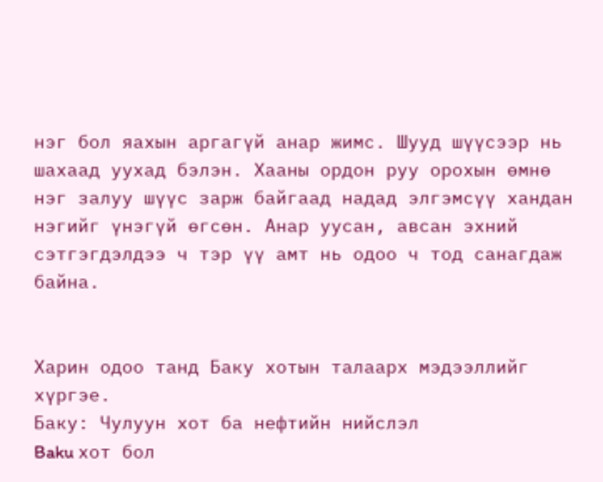нэг бол яахын аргагүй анар жимс. Шууд шүүсээр нь шахаад уухад бэлэн. Хааны ордон руу орохын өмнө нэг залуу шүүс зарж байгаад надад элгэмсүү хандан нэгийг үнэгүй өгсөн. Анар уусан, авсан эхний сэтгэгдэлдээ ч тэр үү амт нь одоо ч тод санагдаж байна.


Харин одоо танд Баку хотын талаарх мэдээллийг хүргэе.
Баку: Чулуун хот ба нефтийн нийслэл
Baku хот бол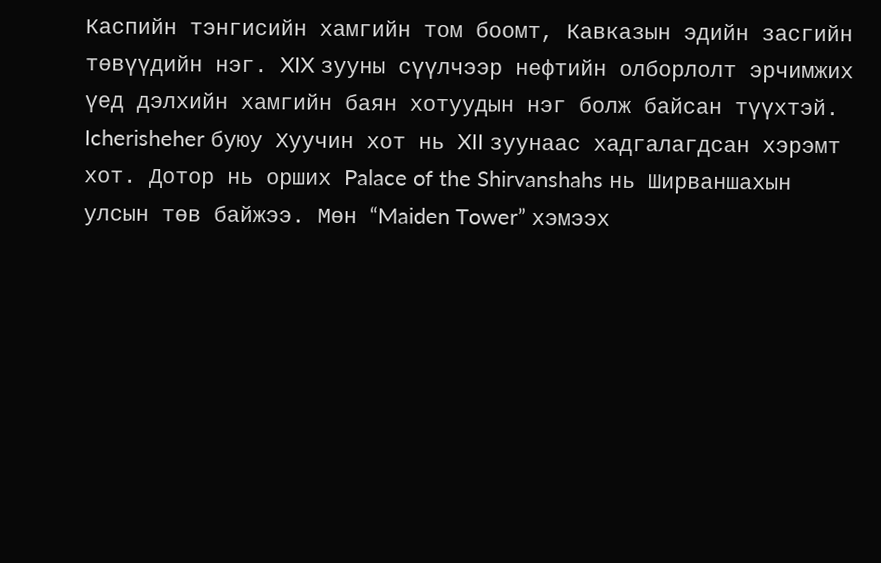Каспийн тэнгисийн хамгийн том боомт, Кавказын эдийн засгийн төвүүдийн нэг. XIX зууны сүүлчээр нефтийн олборлолт эрчимжих үед дэлхийн хамгийн баян хотуудын нэг болж байсан түүхтэй.
Icherisheher буюу Хуучин хот нь XII зуунаас хадгалагдсан хэрэмт хот. Дотор нь орших Palace of the Shirvanshahs нь Ширваншахын улсын төв байжээ. Мөн “Maiden Tower” хэмээх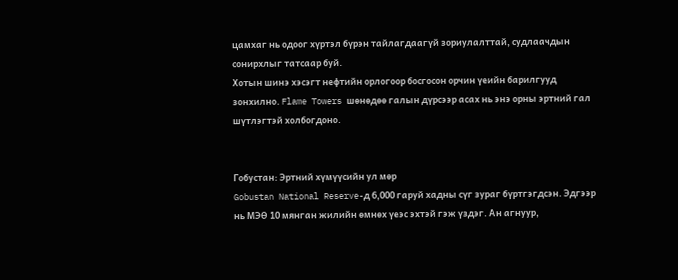цамхаг нь одоог хүртэл бүрэн тайлагдаагүй зориулалттай, судлаачдын сонирхлыг татсаар буй.
Хотын шинэ хэсэгт нефтийн орлогоор босгосон орчин үеийн барилгууд зонхилно. Flame Towers шөнөдөө галын дүрсээр асах нь энэ орны эртний гал шүтлэгтэй холбогдоно.


Гобустан: Эртний хүмүүсийн ул мөр
Gobustan National Reserve-д 6,000 гаруй хадны сүг зураг бүртгэгдсэн. Эдгээр нь МЭӨ 10 мянган жилийн өмнөх үеэс эхтэй гэж үздэг. Ан агнуур,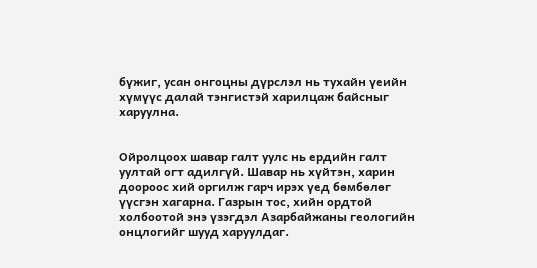бүжиг, усан онгоцны дүрслэл нь тухайн үеийн хүмүүс далай тэнгистэй харилцаж байсныг харуулна.


Ойролцоох шавар галт уулс нь ердийн галт уултай огт адилгүй. Шавар нь хүйтэн, харин доороос хий оргилж гарч ирэх үед бөмбөлөг үүсгэн хагарна. Газрын тос, хийн ордтой холбоотой энэ үзэгдэл Азарбайжаны геологийн онцлогийг шууд харуулдаг.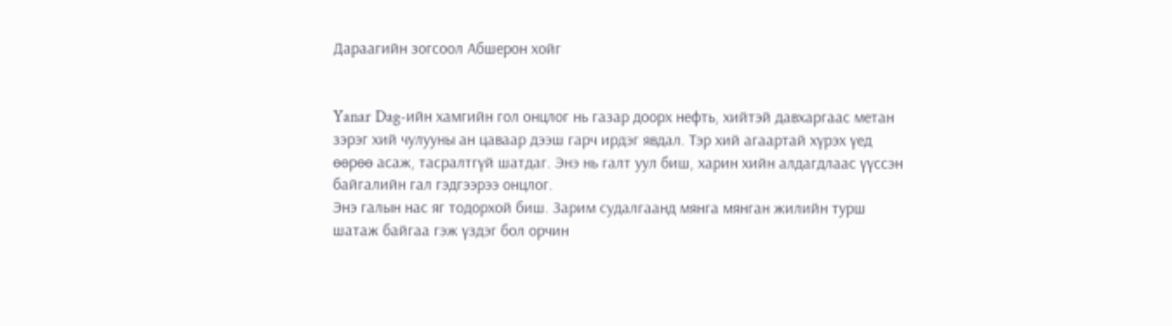Дараагийн зогсоол Абшерон хойг


Yanar Dag-ийн хамгийн гол онцлог нь газар доорх нефть, хийтэй давхаргаас метан зэрэг хий чулууны ан цаваар дээш гарч ирдэг явдал. Тэр хий агаартай хүрэх үед өөрөө асаж, тасралтгүй шатдаг. Энэ нь галт уул биш, харин хийн алдагдлаас үүссэн байгалийн гал гэдгээрээ онцлог.
Энэ галын нас яг тодорхой биш. Зарим судалгаанд мянга мянган жилийн турш шатаж байгаа гэж үздэг бол орчин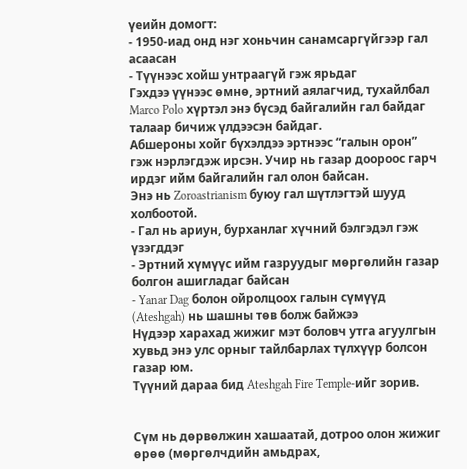үеийн домогт:
- 1950-иад онд нэг хоньчин санамсаргүйгээр гал асаасан
- Түүнээс хойш унтраагүй гэж ярьдаг
Гэхдээ үүнээс өмнө, эртний аялагчид, тухайлбал Marco Polo хүртэл энэ бүсэд байгалийн гал байдаг талаар бичиж үлдээсэн байдаг.
Абшероны хойг бүхэлдээ эртнээс “галын орон” гэж нэрлэгдэж ирсэн. Учир нь газар доороос гарч ирдэг ийм байгалийн гал олон байсан.
Энэ нь Zoroastrianism буюу гал шүтлэгтэй шууд холбоотой.
- Гал нь ариун, бурханлаг хүчний бэлгэдэл гэж үзэгддэг
- Эртний хүмүүс ийм газруудыг мөргөлийн газар болгон ашигладаг байсан
- Yanar Dag болон ойролцоох галын сүмүүд (Ateshgah) нь шашны төв болж байжээ
Нүдээр харахад жижиг мэт боловч утга агуулгын хувьд энэ улс орныг тайлбарлах түлхүүр болсон газар юм.
Түүний дараа бид Ateshgah Fire Temple-ийг зорив.


Сүм нь дөрвөлжин хашаатай, дотроо олон жижиг өрөө (мөргөлчдийн амьдрах,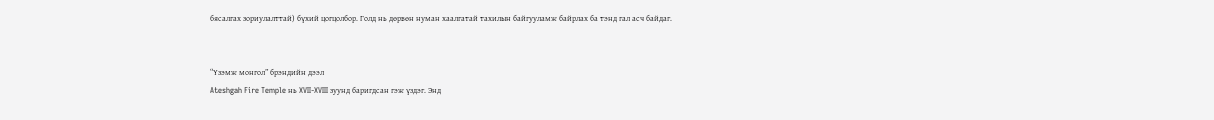бясалгах зориулалттай) бүхий цогцолбор. Голд нь дөрвөн нуман хаалгатай тахилын байгууламж байрлах ба тэнд гал асч байдаг.


“Үзэмж монгол” брэндийн дээл
Ateshgah Fire Temple нь XVII-XVIII зуунд баригдсан гэж үздэг. Энд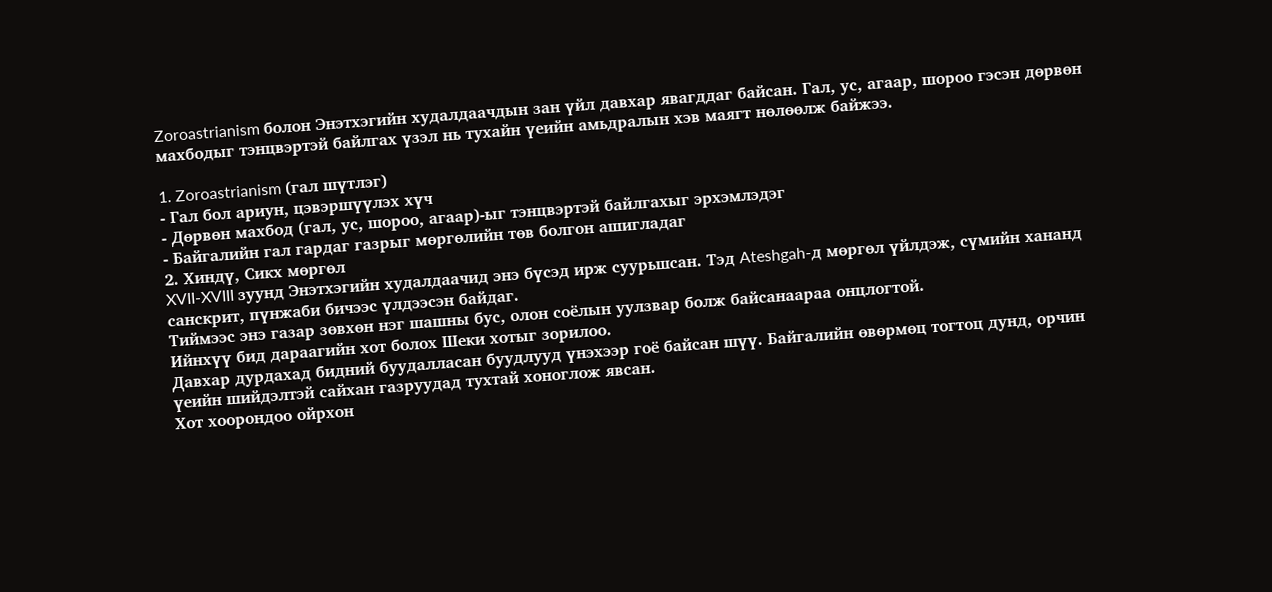Zoroastrianism болон Энэтхэгийн худалдаачдын зан үйл давхар явагддаг байсан. Гал, ус, агаар, шороо гэсэн дөрвөн махбодыг тэнцвэртэй байлгах үзэл нь тухайн үеийн амьдралын хэв маягт нөлөөлж байжээ.

1. Zoroastrianism (гал шүтлэг)
- Гал бол ариун, цэвэршүүлэх хүч
- Дөрвөн махбод (гал, ус, шороо, агаар)-ыг тэнцвэртэй байлгахыг эрхэмлэдэг
- Байгалийн гал гардаг газрыг мөргөлийн төв болгон ашигладаг
2. Хиндү, Сикх мөргөл
XVII-XVIII зуунд Энэтхэгийн худалдаачид энэ бүсэд ирж суурьшсан. Тэд Ateshgah-д мөргөл үйлдэж, сүмийн хананд санскрит, пүнжаби бичээс үлдээсэн байдаг.
Тиймээс энэ газар зөвхөн нэг шашны бус, олон соёлын уулзвар болж байсанаараа онцлогтой.
Ийнхүү бид дараагийн хот болох Шеки хотыг зорилоо.
Давхар дурдахад бидний буудалласан буудлууд үнэхээр гоё байсан шүү. Байгалийн өвөрмөц тогтоц дунд, орчин үеийн шийдэлтэй сайхан газруудад тухтай хоноглож явсан.
Хот хоорондоо ойрхон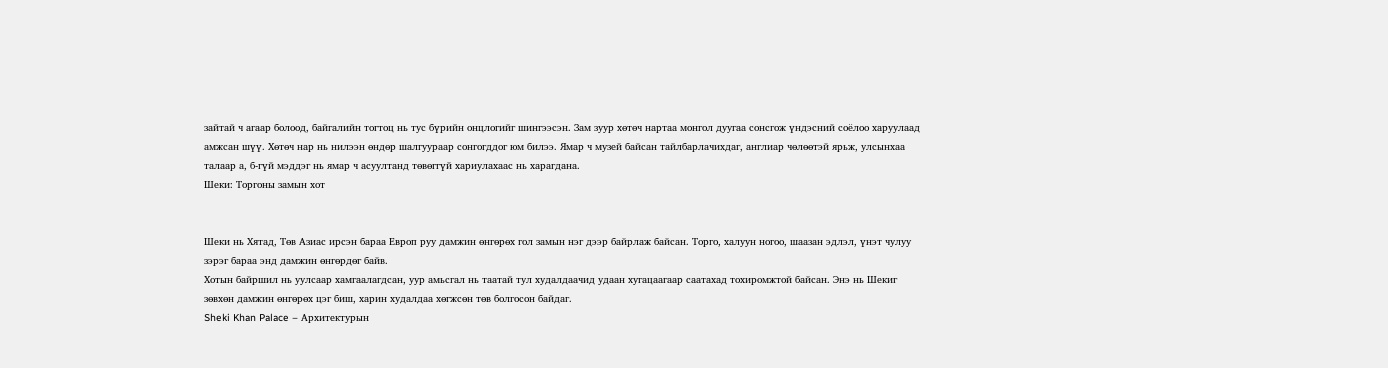зайтай ч агаар болоод, байгалийн тогтоц нь тус бүрийн онцлогийг шингээсэн. Зам зуур хөтөч нартаа монгол дуугаа сонсгож үндэсний соёлоо харуулаад амжсан шүү. Хөтөч нар нь нилээн өндөр шалгуураар сонгогддог юм билээ. Ямар ч музей байсан тайлбарлачихдаг, англиар чөлөөтэй ярьж, улсынхаа талаар а, б-гүй мэддэг нь ямар ч асуултанд төвөггүй хариулахаас нь харагдана.
Шеки: Торгоны замын хот


Шеки нь Хятад, Төв Азиас ирсэн бараа Европ руу дамжин өнгөрөх гол замын нэг дээр байрлаж байсан. Торго, халуун ногоо, шаазан эдлэл, үнэт чулуу зэрэг бараа энд дамжин өнгөрдөг байв.
Хотын байршил нь уулсаар хамгаалагдсан, уур амьсгал нь таатай тул худалдаачид удаан хугацаагаар саатахад тохиромжтой байсан. Энэ нь Шекиг зөвхөн дамжин өнгөрөх цэг биш, харин худалдаа хөгжсөн төв болгосон байдаг.
Sheki Khan Palace – Архитектурын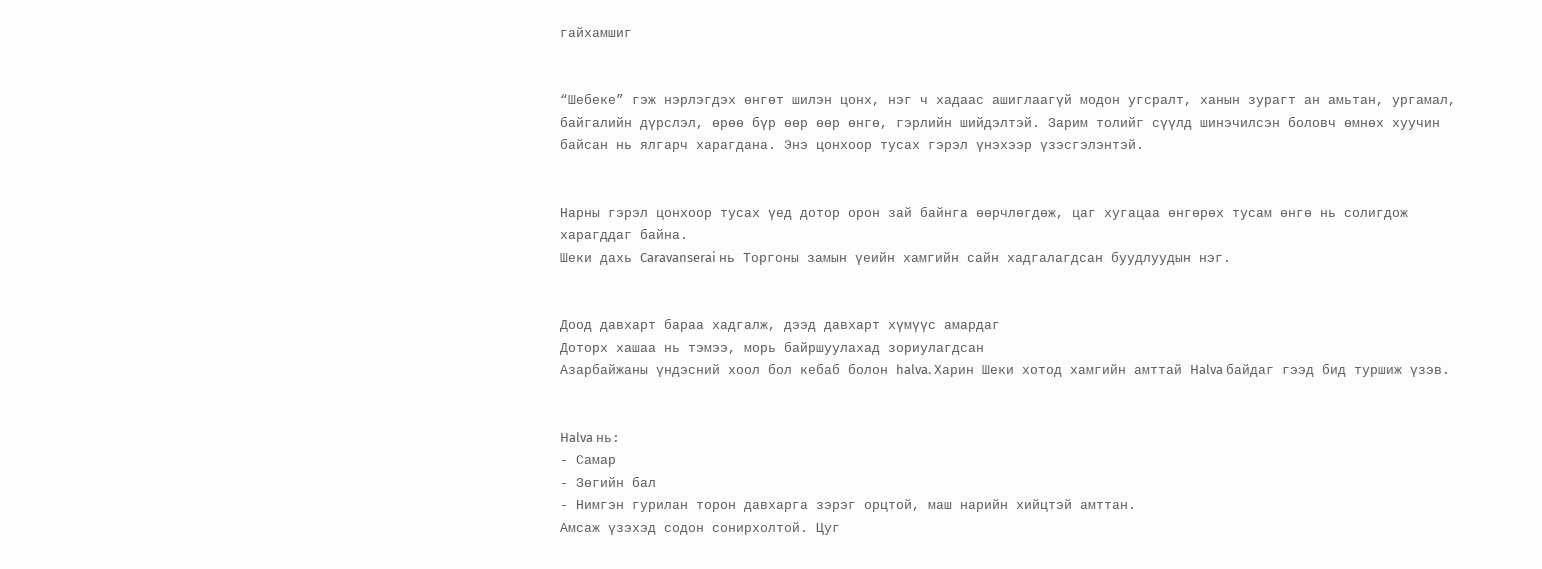гайхамшиг


“Шебеке” гэж нэрлэгдэх өнгөт шилэн цонх, нэг ч хадаас ашиглаагүй модон угсралт, ханын зурагт ан амьтан, ургамал, байгалийн дүрслэл, өрөө бүр өөр өөр өнгө, гэрлийн шийдэлтэй. Зарим толийг сүүлд шинэчилсэн боловч өмнөх хуучин байсан нь ялгарч харагдана. Энэ цонхоор тусах гэрэл үнэхээр үзэсгэлэнтэй.


Нарны гэрэл цонхоор тусах үед дотор орон зай байнга өөрчлөгдөж, цаг хугацаа өнгөрөх тусам өнгө нь солигдож харагддаг байна.
Шеки дахь Caravanserai нь Торгоны замын үеийн хамгийн сайн хадгалагдсан буудлуудын нэг.


Доод давхарт бараа хадгалж, дээд давхарт хүмүүс амардаг
Доторх хашаа нь тэмээ, морь байршуулахад зориулагдсан
Азарбайжаны үндэсний хоол бол кебаб болон halva. Харин Шеки хотод хамгийн амттай Halva байдаг гээд бид туршиж үзэв.


Halva нь:
- Самар
- Зөгийн бал
- Нимгэн гурилан торон давхарга зэрэг орцтой, маш нарийн хийцтэй амттан.
Амсаж үзэхэд содон сонирхолтой. Цуг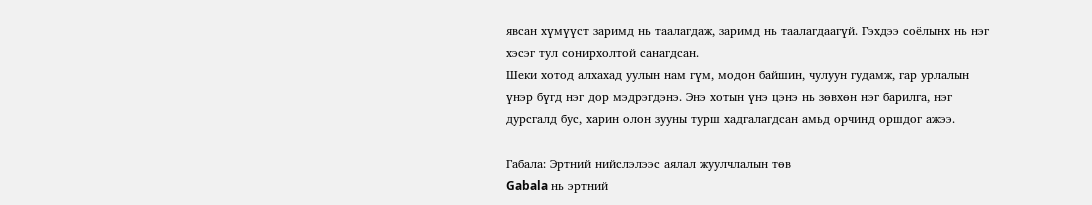явсан хүмүүст заримд нь таалагдаж, заримд нь таалагдаагүй. Гэхдээ соёлынх нь нэг хэсэг тул сонирхолтой санагдсан.
Шеки хотод алхахад уулын нам гүм, модон байшин, чулуун гудамж, гар урлалын үнэр бүгд нэг дор мэдрэгдэнэ. Энэ хотын үнэ цэнэ нь зөвхөн нэг барилга, нэг дурсгалд бус, харин олон зууны турш хадгалагдсан амьд орчинд оршдог ажээ.

Габала: Эртний нийслэлээс аялал жуулчлалын төв
Gabala нь эртний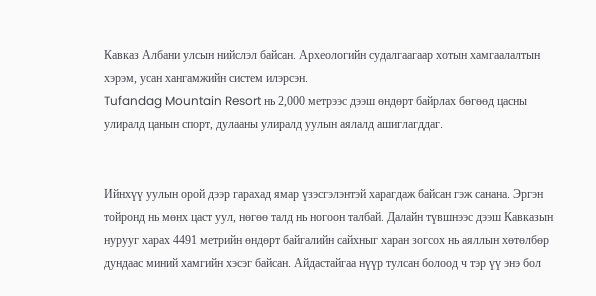Кавказ Албани улсын нийслэл байсан. Археологийн судалгаагаар хотын хамгаалалтын хэрэм, усан хангамжийн систем илэрсэн.
Tufandag Mountain Resort нь 2,000 метрээс дээш өндөрт байрлах бөгөөд цасны улиралд цанын спорт, дулааны улиралд уулын аялалд ашиглагддаг.


Ийнхүү уулын орой дээр гарахад ямар үзэсгэлэнтэй харагдаж байсан гэж санана. Эргэн тойронд нь мөнх цаст уул, нөгөө талд нь ногоон талбай. Далайн түвшнээс дээш Кавказын нурууг харах 4491 метрийн өндөрт байгалийн сайхныг харан зогсох нь аяллын хөтөлбөр дундаас миний хамгийн хэсэг байсан. Айдастайгаа нүүр тулсан болоод ч тэр үү энэ бол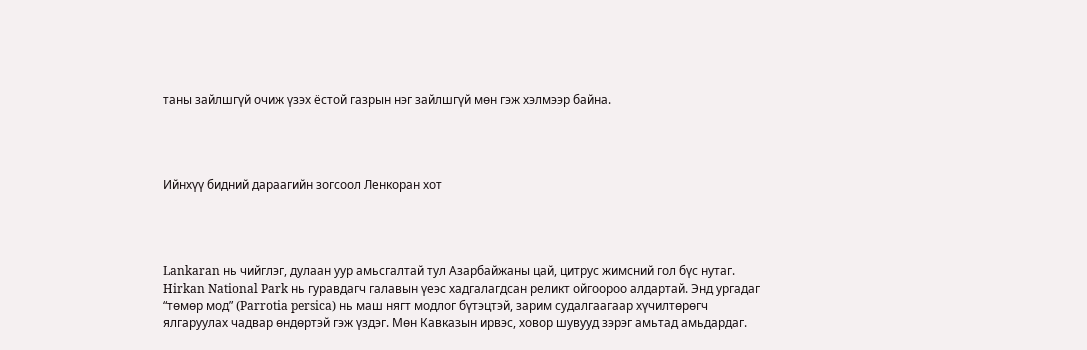таны зайлшгүй очиж үзэх ёстой газрын нэг зайлшгүй мөн гэж хэлмээр байна.




Ийнхүү бидний дараагийн зогсоол Ленкоран хот




Lankaran нь чийглэг, дулаан уур амьсгалтай тул Азарбайжаны цай, цитрус жимсний гол бүс нутаг.
Hirkan National Park нь гуравдагч галавын үеэс хадгалагдсан реликт ойгоороо алдартай. Энд ургадаг “төмөр мод” (Parrotia persica) нь маш нягт модлог бүтэцтэй, зарим судалгаагаар хүчилтөрөгч ялгаруулах чадвар өндөртэй гэж үздэг. Мөн Кавказын ирвэс, ховор шувууд зэрэг амьтад амьдардаг.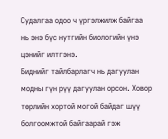Судалгаа одоо ч үргэлжилж байгаа нь энэ бүс нутгийн биологийн үнэ цэнийг илтгэнэ.
Биднийг тайлбарлагч нь дагуулан модны гүн рүү дагуулан орсон. Ховор төрлийн хортой могой байдаг шүү болгоомжтой байгаарай гэж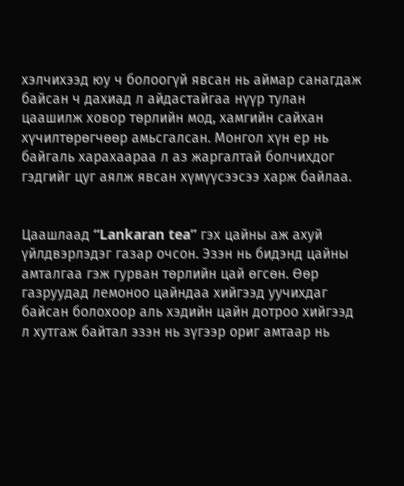хэлчихээд юу ч болоогүй явсан нь аймар санагдаж байсан ч дахиад л айдастайгаа нүүр тулан цаашилж ховор төрлийн мод, хамгийн сайхан хүчилтөрөгчөөр амьсгалсан. Монгол хүн ер нь байгаль харахаараа л аз жаргалтай болчихдог гэдгийг цуг аялж явсан хүмүүсээсээ харж байлаа.


Цаашлаад “Lankaran tea” гэх цайны аж ахуй үйлдвэрлэдэг газар очсон. Эзэн нь бидэнд цайны амталгаа гэж гурван төрлийн цай өгсөн. Өөр газруудад лемоноо цайндаа хийгээд уучихдаг байсан болохоор аль хэдийн цайн дотроо хийгээд л хутгаж байтал эзэн нь зүгээр ориг амтаар нь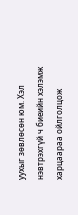уухыг зөвлөсөн юм. Хэл нэвтрэхгүй ч биеийн хэлэмж харцаараа ойлголцож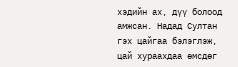хэдийн ах, дүү болоод амжсан. Надад Султан гэх цайгаа бэлэглэж, цай хураахдаа өмсдөг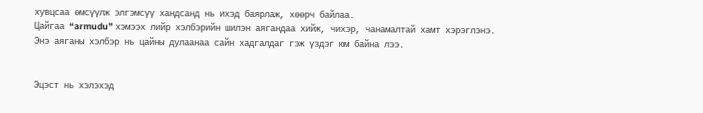хувцсаа өмсүүлж элгэмсүү хандсанд нь ихэд баярлаж, хөөрч байлаа.
Цайгаа “armudu” хэмээх лийр хэлбэрийн шилэн аягандаа хийж, чихэр, чанамалтай хамт хэрэглэнэ. Энэ аяганы хэлбэр нь цайны дулаанаа сайн хадгалдаг гэж үздэг юм байна лээ.


Эцэст нь хэлэхэд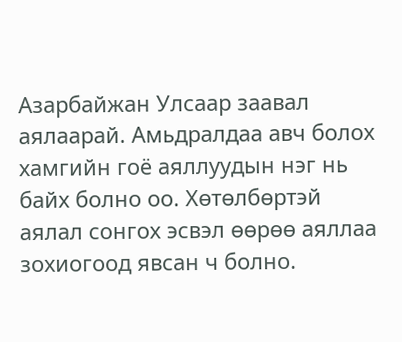Азарбайжан Улсаар заавал аялаарай. Амьдралдаа авч болох хамгийн гоё аяллуудын нэг нь байх болно оо. Хөтөлбөртэй аялал сонгох эсвэл өөрөө аяллаа зохиогоод явсан ч болно.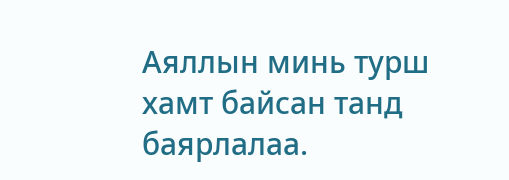Аяллын минь турш хамт байсан танд баярлалаа.